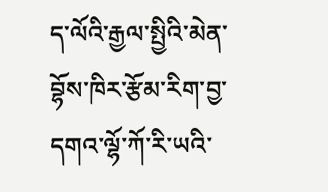ད་ལོའི་རྒྱལ་སྤྱིའི་མེན་བྷོས་ཁིར་རྩོམ་རིག་བྱ་དགའ་ལྷོ་ཀོ་རི་ཡའི་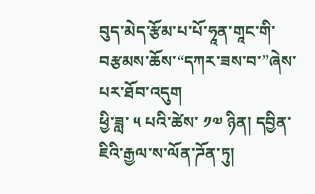བུད་མེད་རྩོམ་པ་པོ་ཧཱན་གཱང་གི་བརྩམས་ཆོས་“དཀར་ཟས་བ་”ཞེས་པར་ཐོབ་འདུག
ཕྱི་ཟླ་ ༥ པའི་ཚེས་ ༡༧ ཉིན། དབྱིན་ཇིའི་རྒྱལ་ས་ལོན་ཌོན་ཏུ།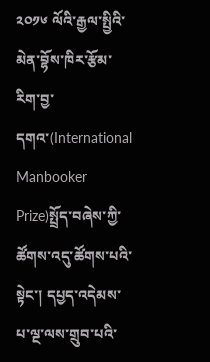༢༠༡༦ ལོའི་རྒྱལ་སྤྱིའི་མེན་བྷོས་ཁིར་རྩོམ་རིག་བྱ་དགའ་(International Manbooker Prize)སྤྲོད་བཞེས་ཀྱི་ཚོགས་འདུ་ཚོགས་པའི་སྟེང་། དཔྱད་འདེམས་པ་ལྔ་ལས་གྲུབ་པའི་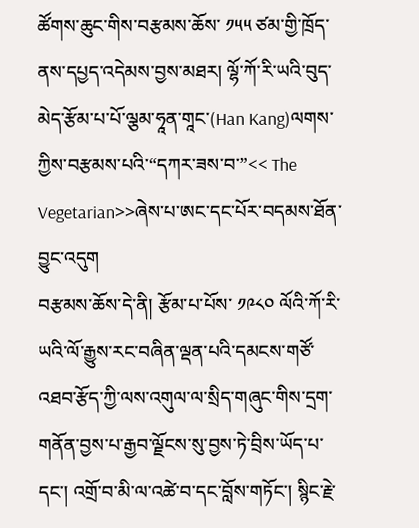ཚོགས་ཆུང་གིས་བརྩམས་ཆོས་ ༡༥༥ ཙམ་གྱི་ཁྲོད་ནས་དཔྱད་འདེམས་བྱས་མཐར། ལྷོ་ཀོ་རི་ཡའི་བུད་མེད་རྩོམ་པ་པོ་ལྕམ་ཧཱན་གཱང་(Han Kang)ལགས་ཀྱིས་བརྩམས་པའི་“དཀར་ཟས་བ་”<< The Vegetarian>>ཞེས་པ་ཨང་དང་པོར་བདམས་ཐོན་བྱུང་འདུག
བརྩམས་ཆོས་དེ་ནི། རྩོམ་པ་པོས་ ༡༩༨༠ ལོའི་ཀོ་རི་ཡའི་ལོ་རྒྱུས་རང་བཞིན་ལྡན་པའི་དམངས་གཙོ་འཐབ་རྩོད་ཀྱི་ལས་འགུལ་ལ་སྲིད་གཞུང་གིས་དྲག་གནོན་བྱས་པ་རྒྱབ་ལྗོངས་སུ་བྱས་ཏེ་བྲིས་ཡོད་པ་དང་། འགྲོ་བ་མི་ལ་འཚེ་བ་དང་བློས་གཏོང་། སྙིང་རྗེ་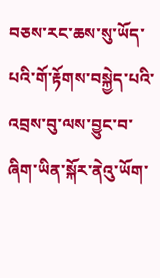བཅས་རང་ཆས་སུ་ཡོད་པའི་གོ་རྟོགས་བསྐྱེད་པའི་འབྲས་བུ་ལས་བྱུང་བ་ཞིག་ཡིན་སྐོར་ནེའུ་ཡོག་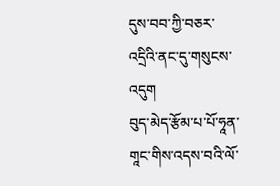དུས་བབ་ཀྱི་བཅར་འདྲིའི་ནང་དུ་གསུངས་འདུག
བུད་མེད་རྩོམ་པ་པོ་ཧཱན་གཱང་གིས་འདས་བའི་ལོ་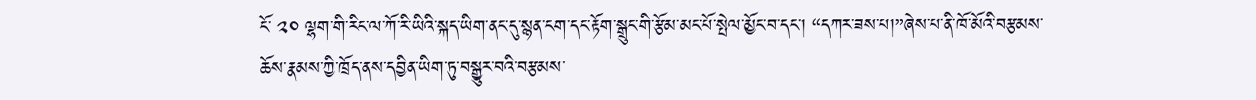ངོ་ ༢༠ ལྷག་གི་རིང་ལ་ཀོ་རི་ཡིའི་སྐད་ཡིག་ནང་དུ་སྙན་ངག་དང་རྟོག་སྒྲུང་གི་རྩོམ་མང་པོ་སྤེལ་མྱོང་བ་དང་། “དཀར་ཟས་པ།”ཞེས་པ་ནི་ཁོ་མོའི་བརྩམས་ཆོས་རྣམས་ཀྱི་ཁྲོད་ནས་དབྱིན་ཡིག་ཏུ་བསྒྱུར་བའི་བརྩམས་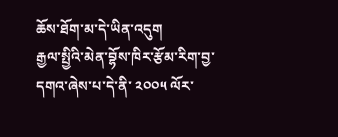ཆོས་ཐོག་མ་དེ་ཡིན་འདུག
རྒྱལ་སྤྱིའི་མེན་བྷོས་ཁིར་རྩོམ་རིག་བྱ་དགའ་ཞེས་པ་དེ་ནི་ ༢༠༠༥ ལོར་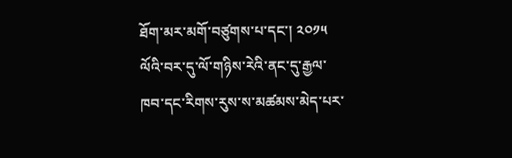ཐོག་མར་མགོ་བཙུགས་པ་དང་། ༢༠༡༥ ལོའི་བར་དུ་ལོ་གཉིས་རེའི་ནང་དུ་རྒྱལ་ཁབ་དང་རིགས་རུས་ས་མཚམས་མེད་པར་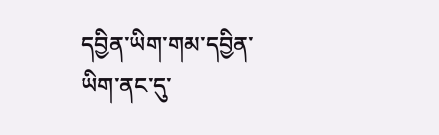དབྱིན་ཡིག་གམ་དབྱིན་ཡིག་ནང་དུ་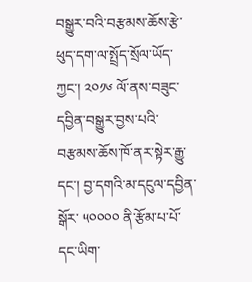བསྒྱུར་བའི་བརྩམས་ཆོས་རྩེ་ཕུད་དག་ལ་སྤྲོད་སྲོལ་ཡོད་ཀྱང་། ༢༠༡༦ ལོ་ནས་བཟུང་དབྱིན་བསྒྱུར་བྱས་པའི་བརྩམས་ཆོས་ཁོ་ནར་སྟེར་རྒྱུ་དང་། བྱ་དགའི་མ་དངུལ་དབྱིན་སྒོར་ ༥༠༠༠༠ ནི་རྩོམ་པ་པོ་དང་ཡིག་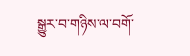སྒྱུར་བ་གཉིས་ལ་བགོ་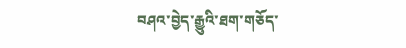བཤའ་བྱེད་རྒྱུའི་ཐག་གཅོད་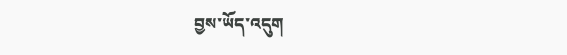བྱས་ཡོད་འདུག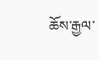ཆོས་རྒྱལ་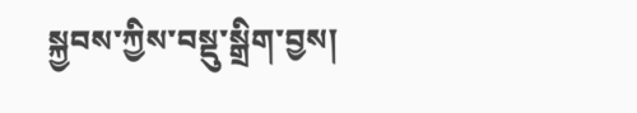སྐྱབས་ཀྱིས་བསྡུ་སྒྲིག་བྱས།